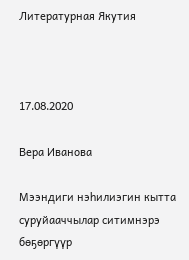Литературная Якутия



17.08.2020

Вера Иванова

Мээндиги нэһилиэгин кытта суруйааччылар ситимнэрэ бөҕөргүүр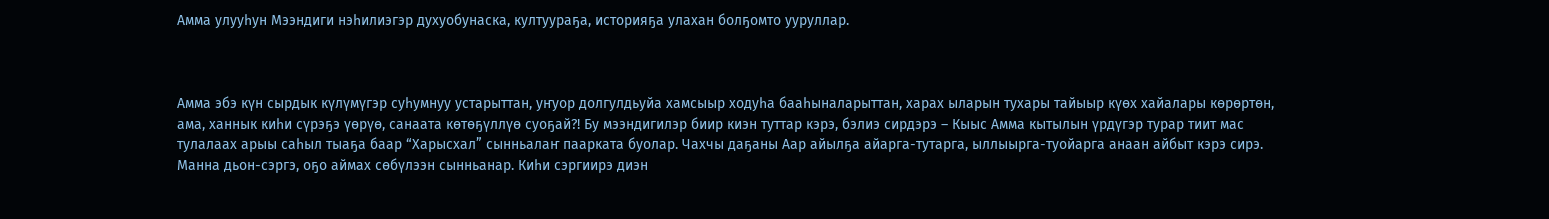Амма улууһун Мээндиги нэһилиэгэр духуобунаска, култуураҕа, историяҕа улахан болҕомто ууруллар.



Амма эбэ күн сырдык күлүмүгэр суһумнуу устарыттан, уҥуор долгулдьуйа хамсыыр ходуһа бааһыналарыттан, харах ыларын тухары тайыыр күөх хайалары көрөртөн, ама, ханнык киһи сүрэҕэ үөрүө, санаата көтөҕүллүө суоҕай?! Бу мээндигилэр биир киэн туттар кэрэ, бэлиэ сирдэрэ – Кыыс Амма кытылын үрдүгэр турар тиит мас тулалаах арыы саһыл тыаҕа баар “Харысхал” сынньалаҥ паарката буолар. Чахчы даҕаны Аар айылҕа айарга-тутарга, ыллыырга-туойарга анаан айбыт кэрэ сирэ. Манна дьон-сэргэ, оҕо аймах сөбүлээн сынньанар. Киһи сэргиирэ диэн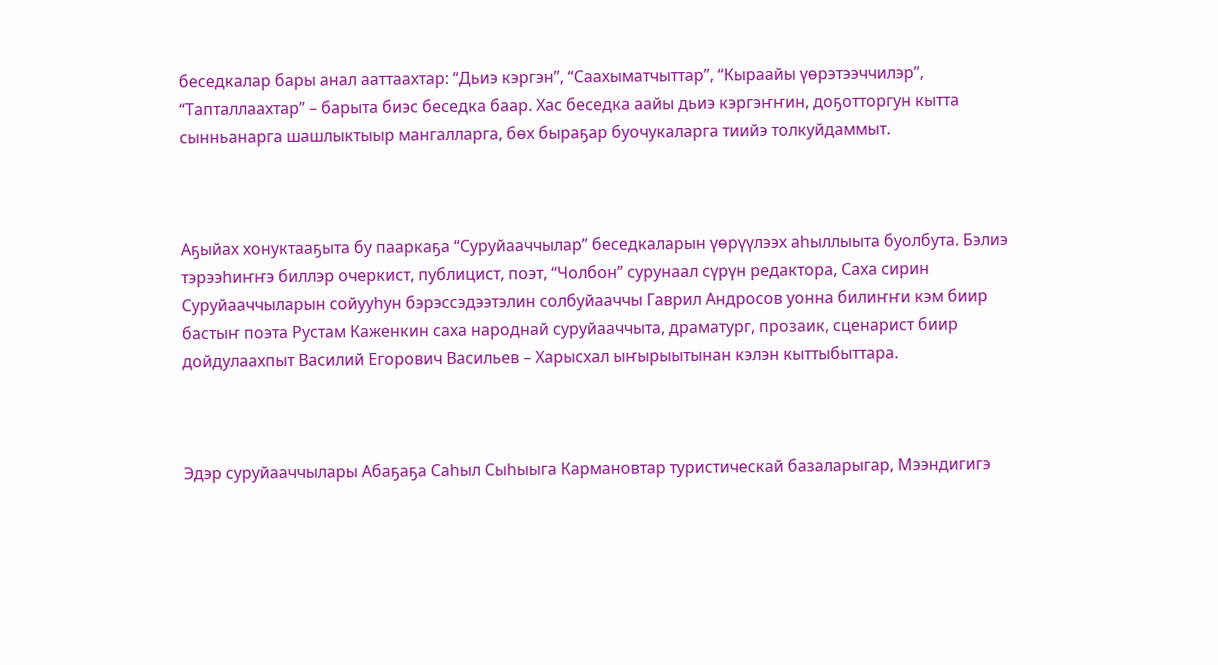беседкалар бары анал ааттаахтар: “Дьиэ кэргэн”, “Саахыматчыттар”, “Кыраайы үөрэтээччилэр”, “Тапталлаахтар” – барыта биэс беседка баар. Хас беседка аайы дьиэ кэргэҥҥин, доҕотторгун кытта сынньанарга шашлыктыыр мангалларга, бөх быраҕар буочукаларга тиийэ толкуйдаммыт.



Аҕыйах хонуктааҕыта бу пааркаҕа “Суруйааччылар” беседкаларын үөрүүлээх аһыллыыта буолбута. Бэлиэ тэрээһиҥҥэ биллэр очеркист, публицист, поэт, “Чолбон” сурунаал сүрүн редактора, Саха сирин Суруйааччыларын сойууһун бэрэссэдээтэлин солбуйааччы Гаврил Андросов уонна билиҥҥи кэм биир бастыҥ поэта Рустам Каженкин саха народнай суруйааччыта, драматург, прозаик, сценарист биир дойдулаахпыт Василий Егорович Васильев – Харысхал ыҥырыытынан кэлэн кыттыбыттара.



Эдэр суруйааччылары Абаҕаҕа Саһыл Сыһыыга Кармановтар туристическай базаларыгар, Мээндигигэ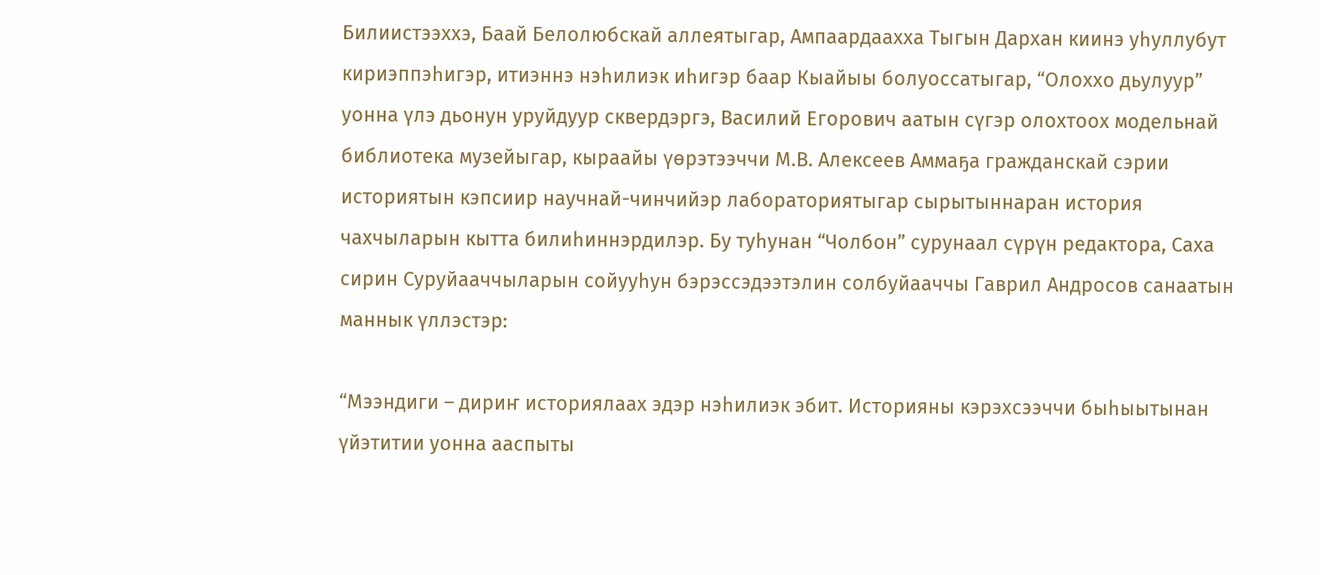Билиистээххэ, Баай Белолюбскай аллеятыгар, Ампаардаахха Тыгын Дархан киинэ уһуллубут кириэппэһигэр, итиэннэ нэһилиэк иһигэр баар Кыайыы болуоссатыгар, “Олоххо дьулуур” уонна үлэ дьонун уруйдуур сквердэргэ, Василий Егорович аатын сүгэр олохтоох модельнай библиотека музейыгар, кыраайы үөрэтээччи М.В. Алексеев Аммаҕа гражданскай сэрии историятын кэпсиир научнай-чинчийэр лабораториятыгар сырытыннаран история чахчыларын кытта билиһиннэрдилэр. Бу туһунан “Чолбон” сурунаал сүрүн редактора, Саха сирин Суруйааччыларын сойууһун бэрэссэдээтэлин солбуйааччы Гаврил Андросов санаатын маннык үллэстэр:

“Мээндиги – дириҥ историялаах эдэр нэһилиэк эбит. Историяны кэрэхсээччи быһыытынан үйэтитии уонна ааспыты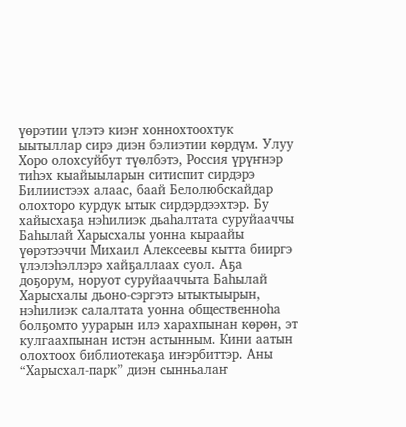үөрэтии үлэтэ киэҥ хоннохтоохтук ыытыллар сирэ диэн бэлиэтии көрдүм. Улуу Хоро олохсуйбут түөлбэтэ, Россия үрүҥнэр тиһэх кыайыыларын ситиспит сирдэрэ Билиистээх алаас, баай Белолюбскайдар олохторо курдук ытык сирдэрдээхтэр. Бу хайысхаҕа нэһилиэк дьаһалтата суруйааччы Баһылай Харысхалы уонна кыраайы үөрэтээччи Михаил Алексеевы кытта бииргэ үлэлэһэллэрэ хайҕаллаах суол. Аҕа доҕорум, норуот суруйааччыта Баһылай Харысхалы дьоно-сэргэтэ ытыктыырын, нэһилиэк салалтата уонна общественноһа болҕомто уурарын илэ харахпынан көрөн, эт кулгаахпынан истэн астынным. Кини аатын олохтоох библиотекаҕа иҥэрбиттэр. Аны “Харысхал-парк” диэн сынньалаҥ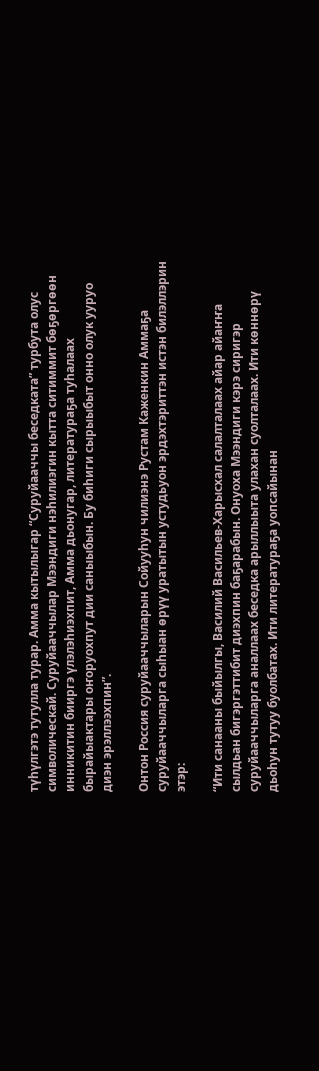түһүлгэтэ тутулла турар. Амма кытылыгар “Суруйааччы беседката” турбута олус символическай. Суруйааччылар Мээндиги нэһилиэгин кытта ситиммит бөҕөргөөн инникитин бииргэ үлэлэһиэхпит, Амма дьонугар, литератураҕа туһалаах бырайыактары оҥоруохпут дии саныыбын. Бу биһиги сырыыбыт онно олук ууруо диэн эрэллээхпин”.

Онтон Россия суруйааччыларын Сойууһун чилиэнэ Рустам Каженкин Аммаҕа суруйааччыларга сыһыан өрүү уратытын устудьуон эрдэхтэриттэн истэн билэллэрин этэр:

“Ити санааны быйылгы, Василий Васильев-Харысхал салалталаах айар айаҥҥа сылдьан бигэргэттибит диэхпин баҕарабын. Онуоха Мээндиги кэрэ сиригэр суруйааччыларга аналлаах беседка арыллыыта улахан суолталаах. Ити көннөрү дьоһун тутуу буолбатах. Ити литератураҕа уопсайынан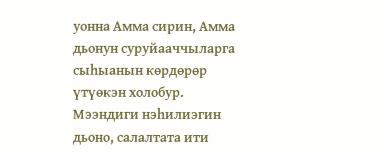уонна Амма сирин, Амма дьонун суруйааччыларга сыһыанын көрдөрөр үтүөкэн холобур. Мээндиги нэһилиэгин дьоно, салалтата ити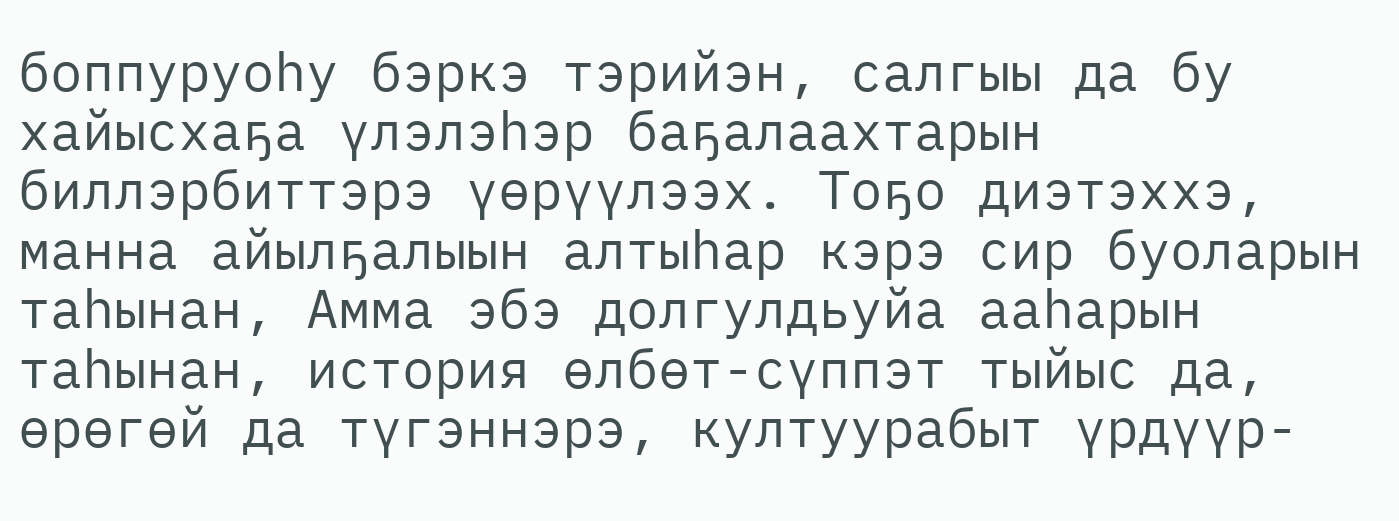боппуруоһу бэркэ тэрийэн, салгыы да бу хайысхаҕа үлэлэһэр баҕалаахтарын биллэрбиттэрэ үөрүүлээх. Тоҕо диэтэххэ, манна айылҕалыын алтыһар кэрэ сир буоларын таһынан, Амма эбэ долгулдьуйа ааһарын таһынан, история өлбөт-сүппэт тыйыс да, өрөгөй да түгэннэрэ, култуурабыт үрдүүр-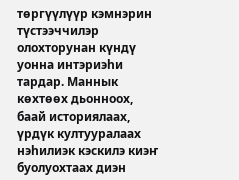төргүүлүүр кэмнэрин түстээччилэр олохторунан күндү уонна интэриэһи тардар. Маннык көхтөөх дьонноох, баай историялаах, үрдүк култууралаах нэһилиэк кэскилэ киэҥ буолуохтаах диэн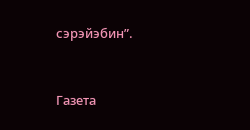сэрэйэбин”.


Газета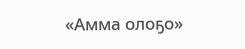«Амма олоҕо»